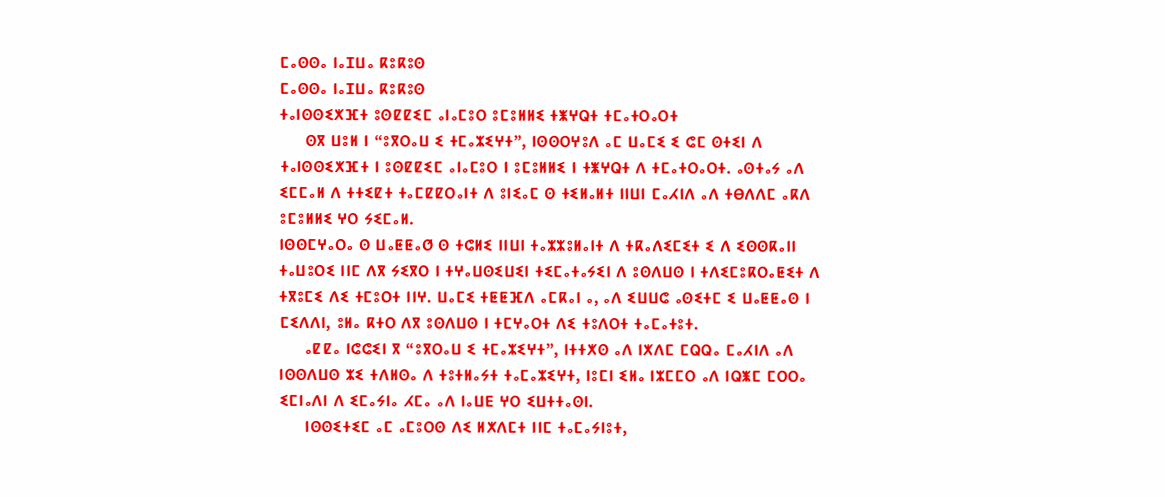ⵎⴰⵙⵙⴰ ⵏⴰⵊⵡⴰ ⴽⵓⴽⵓⵙ
ⵎⴰⵙⵙⴰ ⵏⴰⵊⵡⴰ ⴽⵓⴽⵓⵙ
ⵜⴰⵏⵙⵙⵉⵅⴼⵜ ⵓⵙⵇⵇⵉⵎ ⴰⵏⴰⵎⵓⵔ ⵓⵎⵓⵍⵍⵉ ⵜⵥⵖⵕⵜ ⵜⵎⴰⵜⵔⴰⵔⵜ
     ⵙⴳ ⵡⵓⵍ ⵏ “ⵓⴳⵔⴰⵡ ⵉ ⵜⵎⴰⵣⵉⵖⵜ”, ⵏⵙⵙⵔⵖⵓⴷ ⴰⵎ ⵡⴰⵎⵉ ⵉ ⵛⵎ ⵙⵜⵉⵏ ⴷ ⵜⴰⵏⵙⵙⵉⵅⴼⵜ ⵏ ⵓⵙⵇⵇⵉⵎ ⴰⵏⴰⵎⵓⵔ ⵏ ⵓⵎⵓⵍⵍⵉ ⵏ ⵜⵥⵖⵕⵜ ⴷ ⵜⵎⴰⵜⵔⴰⵔⵜ. ⴰⵙⵜⴰⵢ ⴰⴷ ⵉⵎⵎⴰⵍ ⴷ ⵜⵜⵉⵇⵜ ⵜⴰⵎⵇⵇⵔⴰⵏⵜ ⴷ ⵓⵏⵉⴰⵎ ⵙ ⵜⵉⵍⴰⵍⵜ ⵏⵏⵡⵏ ⵎⴰⵃⵏⴷ ⴰⴷ ⵜⴱⴷⴷⵎ ⴰⴽⴷ ⵓⵎⵓⵍⵍⵉ ⵖⵔ ⵢⵉⵎⴰⵍ.
ⵏⵙⵙⵎⵖⴰⵔⴰ ⵙ ⵡⴰⵟⵟⴰⵚ ⵙ ⵜⵛⵍⵉ ⵏⵏⵡⵏ ⵜⴰⵣⵣⵓⵍⴰⵏⵜ ⴷ ⵜⴽⴰⴷⵉⵎⵉⵜ ⵉ ⴷ ⵉⵙⵙⴽⴰⵏⵏ ⵜⴰⵡⵓⵔⵉ ⵏⵏⵎ ⴷⴳ ⵢⵉⴳⵔ ⵏ ⵜⵖⴰⵡⵙⵉⵡⵉⵏ ⵜⵉⵎⴰⵜⴰⵢⵉⵏ ⴷ ⵓⵙⴷⵡⵙ ⵏ ⵜⴷⵉⵎⵓⴽⵔⴰⵟⵉⵜ ⴷ ⵜⴳⵓⵎⵉ ⴷⵉ ⵜⵎⵓⵔⵜ ⵏⵏⵖ. ⵡⴰⵎⵉ ⵜⵟⵟⴼⴷ ⴰⵎⴽⴰⵏ ⴰ, ⴰⴷ ⵉⵡⵡⵛ ⴰⵙⵉⵜⵎ ⵉ ⵡⴰⵟⵟⴰⵙ ⵏ ⵎⵉⴷⴷⵏ, ⵓⵍⴰ ⴽⵜⵔ ⴷⴳ ⵓⵙⴷⵡⵙ ⵏ ⵜⵎⵖⴰⵔⵜ ⴷⵉ ⵜⵓⴷⵔⵜ ⵜⴰⵎⴰⵜⵓⵜ.
     ⴰⵇⵇⴰ ⵏⵛⵛⵉⵏ ⴳ “ⵓⴳⵔⴰⵡ ⵉ ⵜⵎⴰⵣⵉⵖⵜ”, ⵏⵜⵜⵅⵙ ⴰⴷ ⵏⵅⴷⵎ ⵎⵕⵕⴰ ⵎⴰⵃⵏⴷ ⴰⴷ ⵏⵙⵙⴷⵡⵙ ⵣⵉ ⵜⴷⵍⵙⴰ ⴷ ⵜⵓⵜⵍⴰⵢⵜ ⵜⴰⵎⴰⵣⵉⵖⵜ, ⵏⵓⵎⵏ ⵉⵍⴰ ⵏⵣⵎⵎⵔ ⴰⴷ ⵏⵕⵥⵎ ⵎⵔⵔⴰ ⵉⵎⵏⴰⴷⵏ ⴷ ⵉⵎⴰⵢⵏⴰ ⵃⵎⴰ ⴰⴷ ⵏⴰⵡⴹ ⵖⵔ ⵉⵡⵜⵜⴰⵙⵏ.
     ⵏⵙⵙⵉⵜⵉⵎ ⴰⵎ ⴰⵎⵓⵔⵙ ⴷⵉ ⵍⵅⴷⵎⵜ ⵏⵏⵎ ⵜⴰⵎⴰⵢⵏⵓⵜ,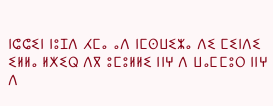ⵏⵛⵛⵉⵏ ⵏⵓⵊⴷ ⵃⵎⴰ ⴰⴷ ⵏⵎⵙⵡⵉⵣⴰ ⴷⵉ ⵎⵉⵏⴷⵉ ⵉⵍⵍⴰ ⵍⵅⵉⵕ ⴷⴳ ⵓⵎⵓⵍⵍⵉ ⵏⵏⵖ ⴷ ⵡⴰⵎⵎⵓⵔ ⵏⵏⵖ
ⴷ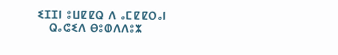ⵉⵊⵊⵏ ⵓⵡⵇⵇⵕ ⴷ ⴰⵎⵇⵇⵔⴰⵏ
   ⵕⴰⵛⵉⴷ ⴱⵓⵀⴷⴷⵓⵣ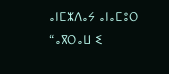ⴰⵏⵎⵣⴷⴰⵢ ⴰⵏⴰⵎⵓⵔ “ⴰⴳⵔⴰⵡ ⵉ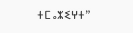ⵜⵎⴰⵣⵉⵖⵜ”